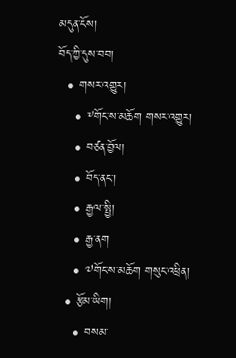མདུན་ངོས།
བོད་ཀྱི་དུས་བབ།
  • གསར་འགྱུར།
    • ༸གོང་ས་མཆོག གསར་འགྱུར།
    • བཙན་བྱོལ།
    • བོད་ནང་།
    • རྒྱལ་སྤྱི།
    • རྒྱ་ནག
    • ༧གོང་ས་མཆོག གསུང་འཕྲིན།
  • རྩོམ་ཡིག།
    • བསམ་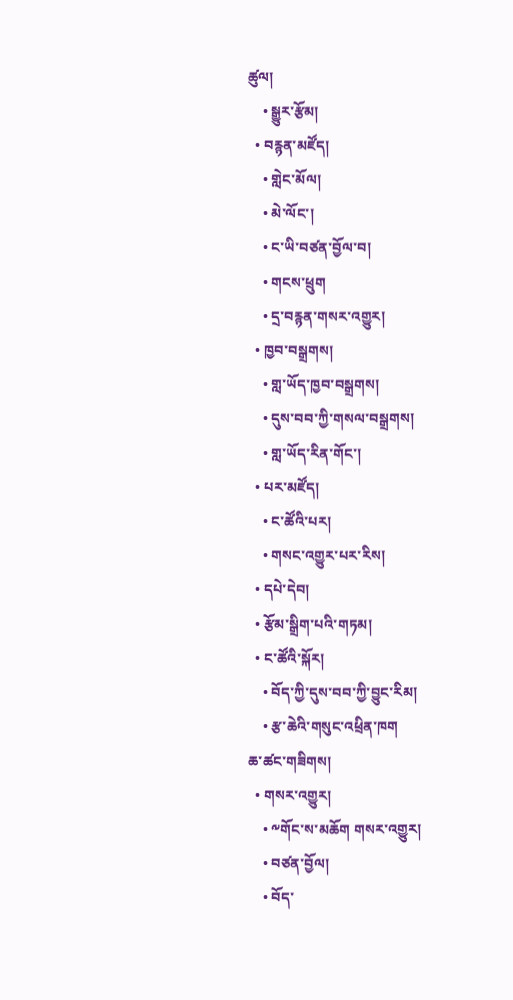ཚུལ།
    • སྒྱུར་རྩོམ།
  • བརྙན་མཛོད།
    • གླེང་མོལ།
    • མེ་ལོང་།
    • ང་ཡི་བཙན་བྱོལ་བ།
    • གངས་ཕྲུག
    • དྲ་བརྙན་གསར་འགྱུར།
  • ཁྱབ་བསྒྲགས།
    • གླ་ཡོད་ཁྱབ་བསྒྲགས།
    • དུས་བབ་ཀྱི་གསལ་བསྒྲགས།
    • གླ་ཡོད་རིན་གོང་།
  • པར་མཛོད།
    • ང་ཚོའི་པར།
    • གསང་འགྱུར་པར་རིས།
  • དཔེ་དེབ།
  • རྩོམ་སྒྲིག་པའི་གཏམ།
  • ང་ཚོའི་སྐོར།
    • བོད་ཀྱི་དུས་བབ་ཀྱི་བྱུང་རིམ།
    • རྩ་ཆེའི་གསུང་འཕྲིན་ཁག
ཆ་ཚང་གཟིགས།
  • གསར་འགྱུར།
    • ༸གོང་ས་མཆོག གསར་འགྱུར།
    • བཙན་བྱོལ།
    • བོད་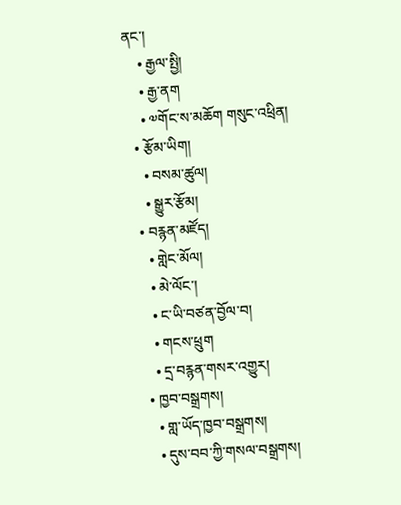ནང་།
    • རྒྱལ་སྤྱི།
    • རྒྱ་ནག
    • ༧གོང་ས་མཆོག གསུང་འཕྲིན།
  • རྩོམ་ཡིག།
    • བསམ་ཚུལ།
    • སྒྱུར་རྩོམ།
  • བརྙན་མཛོད།
    • གླེང་མོལ།
    • མེ་ལོང་།
    • ང་ཡི་བཙན་བྱོལ་བ།
    • གངས་ཕྲུག
    • དྲ་བརྙན་གསར་འགྱུར།
  • ཁྱབ་བསྒྲགས།
    • གླ་ཡོད་ཁྱབ་བསྒྲགས།
    • དུས་བབ་ཀྱི་གསལ་བསྒྲགས།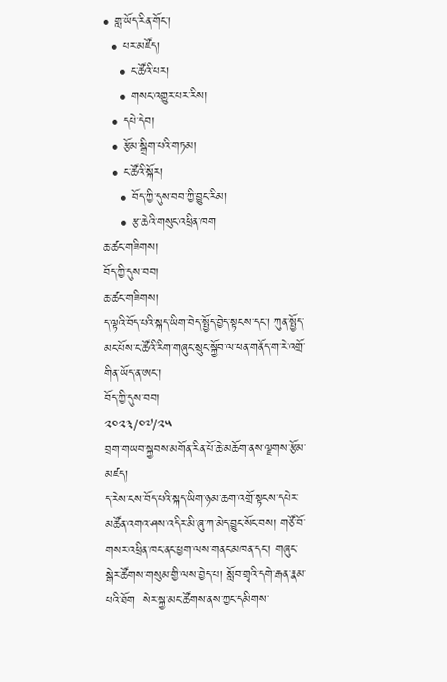• གླ་ཡོད་རིན་གོང་།
  • པར་མཛོད།
    • ང་ཚོའི་པར།
    • གསང་འགྱུར་པར་རིས།
  • དཔེ་དེབ།
  • རྩོམ་སྒྲིག་པའི་གཏམ།
  • ང་ཚོའི་སྐོར།
    • བོད་ཀྱི་དུས་བབ་ཀྱི་བྱུང་རིམ།
    • རྩ་ཆེའི་གསུང་འཕྲིན་ཁག
ཆ་ཚང་གཟིགས།
བོད་ཀྱི་དུས་བབ།
ཆ་ཚང་གཟིགས།
ད་ལྟའི་བོད་པའི་སྐད་ཡིག་བེད་སྤྱོད་བྱེད་སྟངས་དང་། ཀུན་སྤྱོད་མང་པོས་ང་ཚོའི་རིག་གཞུང་སྲུང་སྐྱོབ་ལ་ཕན་གནོད་ག་རེ་འགྲོ་གིན་ཡོད་ན་ཨང་།
བོད་ཀྱི་དུས་བབ།
༢༠༢༣/༠༧/༢༥
བྲག་གཡབ་སྐྱབས་མགོན་རིན་པོ་ཆེ་མཆོག་ནས་ལྗགས་རྩོམ་མཛད།
ད་རེས་ངས་བོད་པའི་སྐད་ཡིག་ཉམ་ཆག་འགྲོ་སྟངས་དཔེར་མཚོན་འགའ་ཤས་འདིར་མི་ཞུ་ཀ་མེད་བྱུང་སོང་བས། གཙོ་བོ་གསར་འཕྲིན་ཁང་ནང་ཕྱག་ལས་གནང་མཁན་དང་། གཞུང་སྒེར་ཚོགས་གསུམ་གྱི་ལས་བྱེད་པ། སློབ་གྲྭའི་དགེ་རྒན་རྣམ་པའི་ཐོག  སེར་སྐྱ་མང་ཚོགས་ནས་ཀྱང་དམིགས་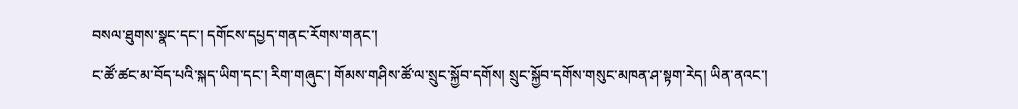བསལ་ཐུགས་སྣང་དང་། དགོངས་དཔྱད་གནང་རོགས་གནང་།
ང་ཚོ་ཚང་མ་བོད་པའི་སྐད་ཡིག་དང་། རིག་གཞུང་། གོམས་གཤིས་ཚོ་ལ་སྲུང་སྐྱོབ་དགོས། སྲུང་སྐྱོབ་དགོས་གསུང་མཁན་ཤ་སྟག་རེད། ཡིན་ནའང་།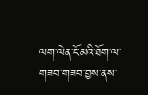ལག་ལེན་ངོ་མའི་ཐོག་ལ་གཟབ་གཟབ་བྱས་ནས་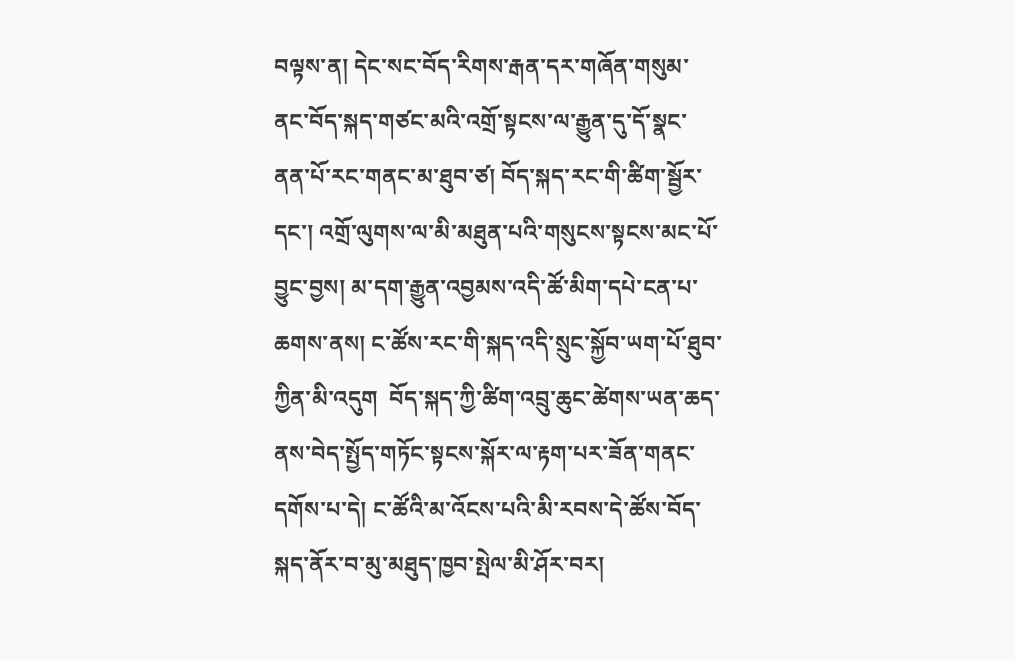བལྟས་ན། དེང་སང་བོད་རིགས་རྒན་དར་གཞོན་གསུམ་ནང་བོད་སྐད་གཙང་མའི་འགྲོ་སྟངས་ལ་རྒྱུན་དུ་དོ་སྣང་ནན་པོ་རང་གནང་མ་ཐུབ་ཙ། བོད་སྐད་རང་གི་ཚིག་སྦྱོར་དང་། འགྲོ་ལུགས་ལ་མི་མཐུན་པའི་གསུངས་སྟངས་མང་པོ་བྱུང་བྱས། མ་དག་རྒྱུན་འབྱམས་འདི་ཚོ་མིག་དཔེ་ངན་པ་ཆགས་ནས། ང་ཚོས་རང་གི་སྐད་འདི་སྲུང་སྐྱོབ་ཡག་པོ་ཐུབ་ཀྱིན་མི་འདུག  བོད་སྐད་ཀྱི་ཚིག་འབྲུ་ཆུང་ཚེགས་ཡན་ཆད་ནས་བེད་སྤྱོད་གཏོང་སྟངས་སྐོར་ལ་རྟག་པར་ཟོན་གནང་དགོས་པ་དེ། ང་ཚོའི་མ་འོངས་པའི་མི་རབས་དེ་ཚོས་བོད་སྐད་ནོར་བ་མུ་མཐུད་ཁྱབ་སྤེལ་མི་ཤོར་བར།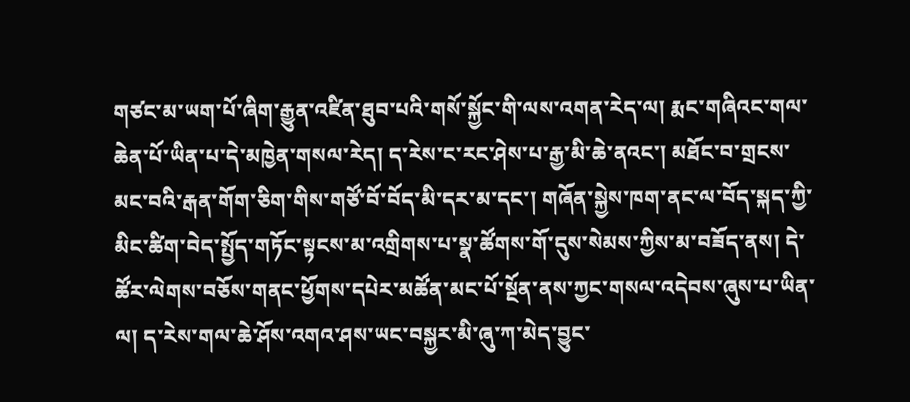གཙང་མ་ཡག་པོ་ཞིག་རྒྱུན་འཛིན་ཐུབ་པའི་གསོ་སྐྱོང་གི་ལས་འགན་རེད་ལ། རྨང་གཞིའང་གལ་ཆེན་པོ་ཡིན་པ་དེ་མཁྱེན་གསལ་རེད། ད་རེས་ང་རང་ཤེས་པ་རྒྱ་མི་ཆེ་ནའང་། མཐོང་བ་གྲངས་མང་བའི་རྒན་གོག་ཅིག་གིས་གཙོ་བོ་བོད་མི་དར་མ་དང་། གཞོན་སྐྱེས་ཁག་ནང་ལ་བོད་སྐད་ཀྱི་མིང་ཚིག་བེད་སྤྱོད་གཏོང་སྟངས་མ་འགྲིགས་པ་སྣ་ཚོགས་གོ་དུས་སེམས་ཀྱིས་མ་བཟོད་ནས། དེ་ཚོར་ལེགས་བཅོས་གནང་ཕྱོགས་དཔེར་མཚོན་མང་པོ་སྔོན་ནས་ཀྱང་གསལ་འདེབས་ཞུས་པ་ཡིན་ལ། ད་རེས་གལ་ཆེ་ཤོས་འགའ་ཤས་ཡང་བསྐྱར་མི་ཞུ་ཀ་མེད་བྱུང་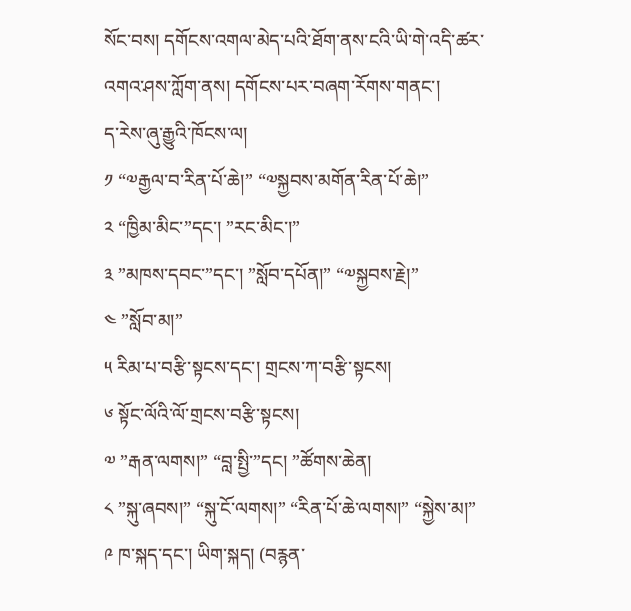སོང་བས། དགོངས་འགལ་མེད་པའི་ཐོག་ནས་ངའི་ཡི་གེ་འདི་ཚར་འགའ་ཤས་ཀློག་ནས། དགོངས་པར་བཞག་རོགས་གནང་།
ད་རེས་ཞུ་རྒྱུའི་ཁོངས་ལ།
༡ “༧རྒྱལ་བ་རིན་པོ་ཆེ།” “༧སྐྱབས་མགོན་རིན་པོ་ཆེ།”
༢ “ཁྱིམ་མིང་”དང་། ”རང་མིང་།”
༣ ”མཁས་དབང་”དང་། ”སློབ་དཔོན།” “༧སྐྱབས་རྗེ།”
༤ ”སློབ་མ།”
༥ རིམ་པ་བརྩི་སྟངས་དང་། གྲངས་ཀ་བརྩི་སྟངས།
༦ སྟོང་ལོའི་ལོ་གྲངས་བརྩི་སྟངས།
༧ ”རྒན་ལགས།” “བླ་སྤྱི་”དང། ”ཚོགས་ཆེན།
༨ ”སྐུ་ཞབས།” “སྐུ་ངོ་ལགས།” “རིན་པོ་ཆེ་ལགས།” “སྐྱེས་མ།”
༩ ཁ་སྐད་དང་། ཡིག་སྐད། (བརྙན་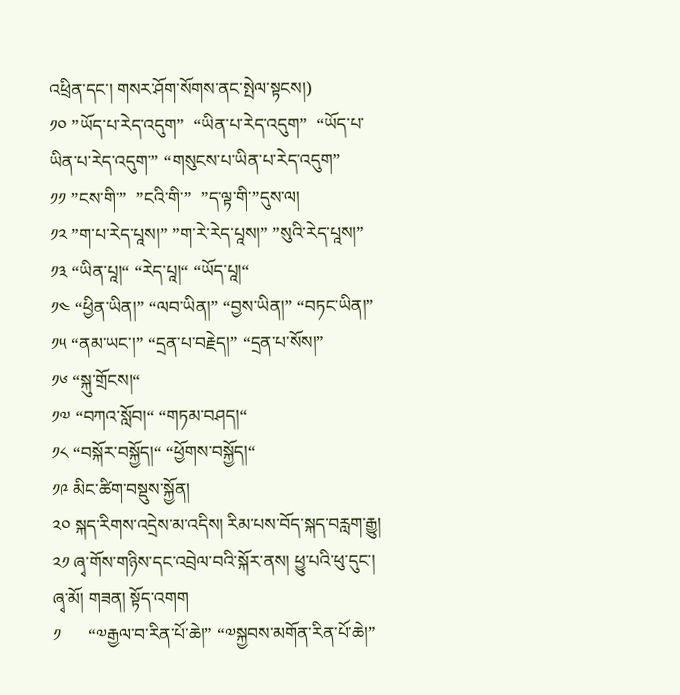འཕྲིན་དང་། གསར་ཤོག་སོགས་ནང་སྤེལ་སྟངས།)
༡༠ ”ཡོད་པ་རེད་འདུག”  “ཡིན་པ་རེད་འདུག”  “ཡོད་པ་ཡིན་པ་རེད་འདུག་” “གསུངས་པ་ཡིན་པ་རེད་འདུག”
༡༡ ”ངས་གི་”  ”ངའི་གི་”  ”ད་ལྟ་གི་”དུས་ལ།
༡༢ ”ག་པ་རེད་པཱས།” ”ག་རེ་རེད་པཱས།” ”སུའི་རེད་པཱས།”
༡༣ “ཡིན་པཱ།“ “རེད་པཱ།“ “ཡོད་པཱ།“
༡༤ “ཕྱིན་ཡིན།” “ལབ་ཡིན།” “བྱས་ཡིན།” “བཏང་ཡིན།”
༡༥ “ནམ་ཡང་།” “དྲན་པ་བརྗེད།” “དྲན་པ་སོས།”
༡༦ “སྐུ་གྲོངས།“
༡༧ “བཀའ་སློབ།“ “གཏམ་བཤད།“
༡༨ “བསྐོར་བསྐྱོད།“ “ཕྱོགས་བསྐྱོད།“
༡༩ མིང་ཚིག་བསྡུས་སྐྱོན།
༢༠ སྐད་རིགས་འདྲེས་མ་འདིས། རིམ་པས་བོད་སྐད་བརླག་རྒྱུ།
༢༡ ཞྭ་གོས་གཉིས་དང་འབྲེལ་བའི་སྐོར་ནས། ཕྱུ་པའི་ཕུ་དུང་། ཞྭ་མོ། གཟན། སྟོད་འགག
༡      “༧རྒྱལ་བ་རིན་པོ་ཆེ།” “༧སྐྱབས་མགོན་རིན་པོ་ཆེ།”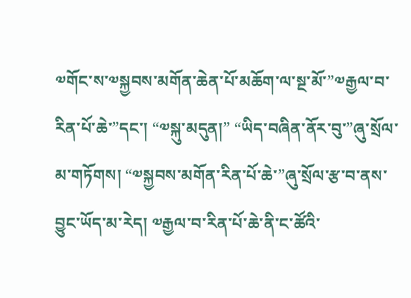༧གོང་ས་༧སྐྱབས་མགོན་ཆེན་པོ་མཆོག་ལ་སྔ་མོ་”༧རྒྱལ་བ་རིན་པོ་ཆེ་”དང་། “༧སྐུ་མདུན།” “ཡིད་བཞིན་ནོར་བུ་”ཞུ་སྲོལ་མ་གཏོགས། “༧སྐྱབས་མགོན་རིན་པོ་ཆེ་”ཞུ་སྲོལ་རྩ་བ་ནས་བྱུང་ཡོད་མ་རེད། ༧རྒྱལ་བ་རིན་པོ་ཆེ་ནི་ང་ཚོའི་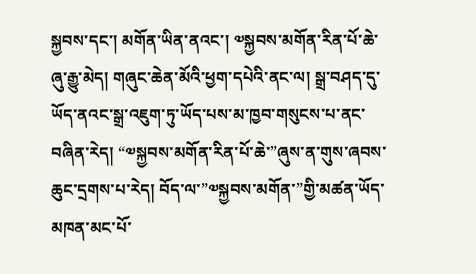སྐྱབས་དང་། མགོན་ཡིན་ནའང་། ༧སྐྱབས་མགོན་རིན་པོ་ཆེ་ཞུ་རྒྱུ་མེད། གཞུང་ཆེན་མོའི་ཕྱག་དཔེའི་ནང་ལ། སྒྲ་བཤད་དུ་ཡོད་ནའང་སྒྲ་འཇུག་ཏུ་ཡོད་པས་མ་ཁྱབ་གསུངས་པ་ནང་བཞིན་རེད། “༧སྐྱབས་མགོན་རིན་པོ་ཆེ་”ཞུས་ན་གུས་ཞབས་ཆུང་དྲགས་པ་རེད། བོད་ལ་”༧སྐྱབས་མགོན་”གྱི་མཚན་ཡོད་མཁན་མང་པོ་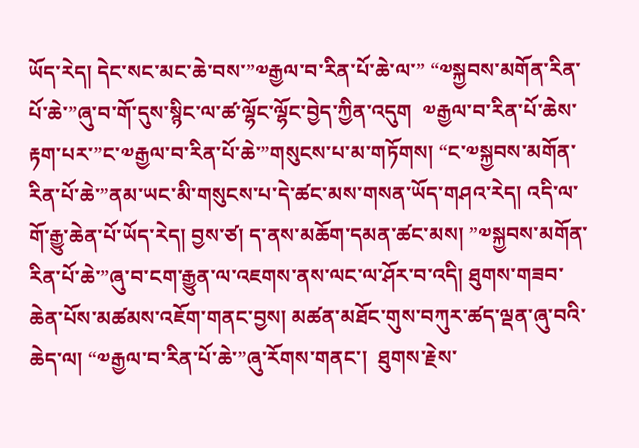ཡོད་རེད། དེང་སང་མང་ཆེ་བས་”༧རྒྱལ་བ་རིན་པོ་ཆེ་ལ་” “༧སྐྱབས་མགོན་རིན་པོ་ཆེ་”ཞུ་བ་གོ་དུས་སྙིང་ལ་ཚ་ལྷོང་ལྷོང་བྱེད་ཀྱིན་འདུག  ༧རྒྱལ་བ་རིན་པོ་ཆེས་རྟག་པར་”ང་༧རྒྱལ་བ་རིན་པོ་ཆེ་”གསུངས་པ་མ་གཏོགས། “ང་༧སྐྱབས་མགོན་རིན་པོ་ཆེ་”ནམ་ཡང་མི་གསུངས་པ་དེ་ཚང་མས་གསན་ཡོད་གཤའ་རེད། འདི་ལ་གོ་རྒྱུ་ཆེན་པོ་ཡོད་རེད། བྱས་ཙ། ད་ནས་མཆོག་དམན་ཚང་མས། ”༧སྐྱབས་མགོན་རིན་པོ་ཆེ་”ཞུ་བ་ངག་རྒྱུན་ལ་འཇགས་ནས་ལང་ལ་ཤོར་བ་འདི། ཐུགས་གཟབ་ཆེན་པོས་མཚམས་འཇོག་གནང་བྱས། མཚན་མཐོང་གུས་བཀུར་ཚད་ལྡན་ཞུ་བའི་ཆེད་ལ། “༧རྒྱལ་བ་རིན་པོ་ཆེ་”ཞུ་རོགས་གནང་།  ཐུགས་རྗེས་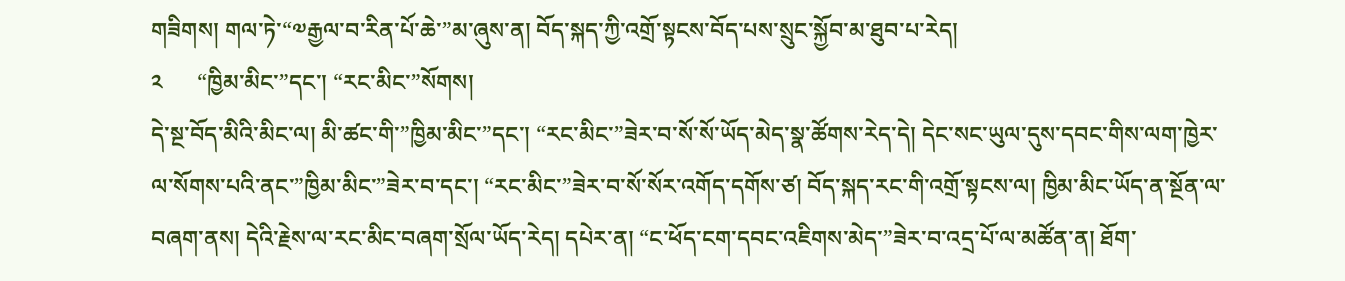གཟིགས། གལ་ཏེ་“༧རྒྱལ་བ་རིན་པོ་ཆེ་”མ་ཞུས་ན། བོད་སྐད་ཀྱི་འགྲོ་སྟངས་བོད་པས་སྲུང་སྐྱོབ་མ་ཐུབ་པ་རེད།
༢      “ཁྱིམ་མིང་”དང་། “རང་མིང་”སོགས།
དེ་སྔ་བོད་མིའི་མིང་ལ། མི་ཚང་གི་”ཁྱིམ་མིང་”དང་། “རང་མིང་”ཟེར་བ་སོ་སོ་ཡོད་མེད་སྣ་ཚོགས་རེད་དེ། དེང་སང་ཡུལ་དུས་དབང་གིས་ལག་ཁྱེར་ལ་སོགས་པའི་ནང་”ཁྱིམ་མིང་”ཟེར་བ་དང་། “རང་མིང་”ཟེར་བ་སོ་སོར་འགོད་དགོས་ཙ། བོད་སྐད་རང་གི་འགྲོ་སྟངས་ལ། ཁྱིམ་མིང་ཡོད་ན་སྔོན་ལ་བཞག་ནས། དེའི་རྗེས་ལ་རང་མིང་བཞག་སྲོལ་ཡོད་རེད། དཔེར་ན། “ང་ཕོད་ངག་དབང་འཇིགས་མེད་”ཟེར་བ་འདྲ་པོ་ལ་མཚོན་ན། ཐོག་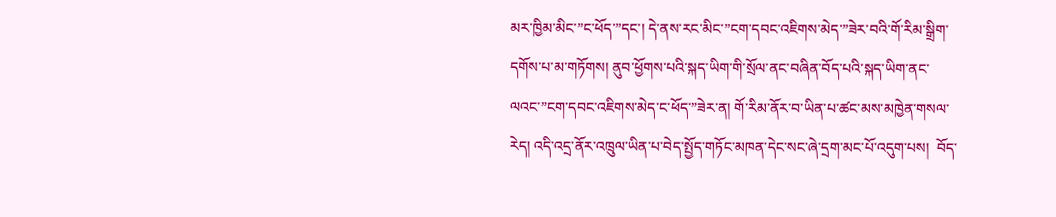མར་ཁྱིམ་མིང་”ང་ཕོད་”དང་། དེ་ནས་རང་མིང་”ངག་དབང་འཇིགས་མེད་”ཟེར་བའི་གོ་རིམ་སྒྲིག་དགོས་པ་མ་གཏོགས། ནུབ་ཕྱོགས་པའི་སྐད་ཡིག་གི་སྲོལ་ནང་བཞིན་བོད་པའི་སྐད་ཡིག་ནང་ལའང་”ངག་དབང་འཇིགས་མེད་ང་ཕོད་”ཟེར་ན། གོ་རིམ་ནོར་བ་ཡིན་པ་ཚང་མས་མཁྱེན་གསལ་རེད། འདི་འདྲ་ནོར་འཁྲུལ་ཡིན་པ་བེད་སྤྱོད་གཏོང་མཁན་དེང་སང་ཞེ་དྲག་མང་པོ་འདུག་པས།  བོད་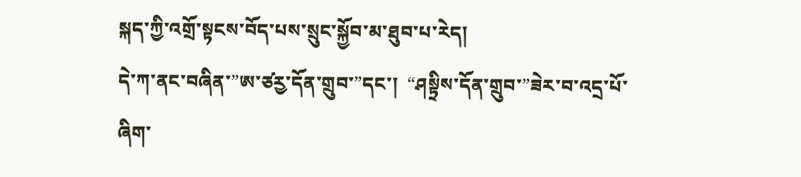སྐད་ཀྱི་འགྲོ་སྟངས་བོད་པས་སྲུང་སྐྱོབ་མ་ཐུབ་པ་རེད།
དེ་ཀ་ནང་བཞིན་”ཨ་ཙརྱ་དོན་གྲུབ་”དང་།  “ཤསྟྲིས་དོན་གྲུབ་”ཟེར་བ་འདྲ་པོ་ཞིག་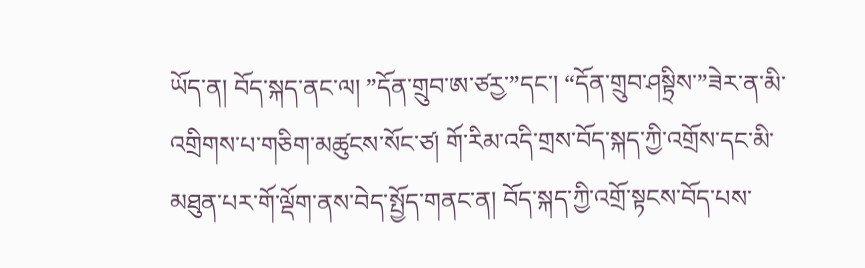ཡོད་ན། བོད་སྐད་ནང་ལ། ”དོན་གྲུབ་ཨ་ཙརྱ་”དང་། “དོན་གྲུབ་ཤསྟྲིས་”ཟེར་ན་མི་འགྲིགས་པ་གཅིག་མཚུངས་སོང་ཙ། གོ་རིམ་འདི་གྲས་བོད་སྐད་ཀྱི་འགྲོས་དང་མི་མཐུན་པར་གོ་ལྡོག་ནས་བེད་སྤྱོད་གནང་ན། བོད་སྐད་ཀྱི་འགྲོ་སྟངས་བོད་པས་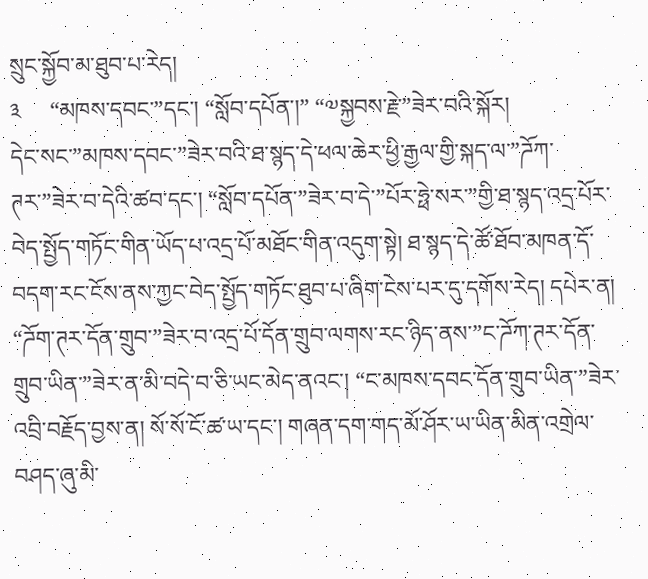སྲུང་སྐྱོབ་མ་ཐུབ་པ་རེད།
༣     “མཁས་དབང་”དང་། “སློབ་དཔོན་།” “༧སྐྱབས་རྗེ་”ཟེར་བའི་སྐོར།
དེང་སང་”མཁས་དབང་”ཟེར་བའི་ཐ་སྙད་དེ་ཕལ་ཆེར་ཕྱི་རྒྱལ་གྱི་སྐད་ལ་”ཌོཀ་ཊར་”ཟེར་བ་དེའི་ཚབ་དང་། “སློབ་དཔོན་”ཟེར་བ་དེ་”པོར་ཧྥེ་སར་”གྱི་ཐ་སྙད་འདྲ་པོར་བེད་སྤྱོད་གཏོང་གིན་ཡོད་པ་འདྲ་པོ་མཐོང་གིན་འདུག་སྟེ། ཐ་སྙད་དེ་ཚོ་ཐོབ་མཁན་དོ་བདག་རང་ངོས་ནས་ཀྱང་བེད་སྤྱོད་གཏོང་ཐུབ་པ་ཞིག་ངེས་པར་དུ་དགོས་རེད། དཔེར་ན། “ཌོག་ཊར་དོན་གྲུབ་”ཟེར་བ་འདྲ་པོ་དོན་གྲུབ་ལགས་རང་ཉིད་ནས་”ང་ཌོཀ་ཊར་དོན་གྲུབ་ཡིན་”ཟེར་ན་མི་བདེ་བ་ཅི་ཡང་མེད་ནའང་། “ང་མཁས་དབང་དོན་གྲུབ་ཡིན་”ཟེར་འབྲི་བརྗོད་བྱས་ན། སོ་སོ་ངོ་ཚ་ཡ་དང་། གཞན་དག་གད་མོ་ཤོར་ཡ་ཡིན་མིན་འགྲེལ་བཤད་ཞུ་མི་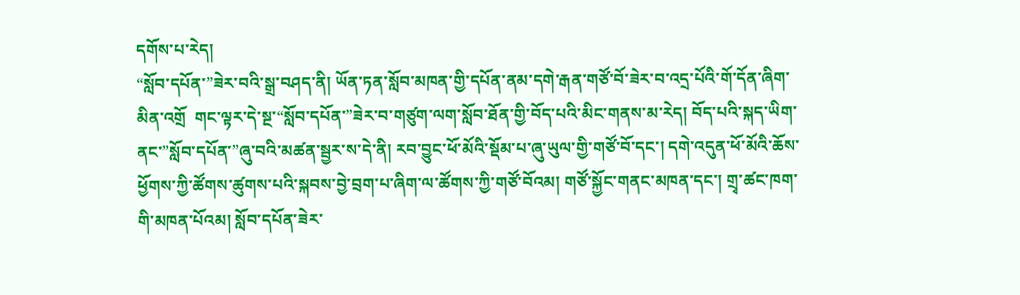དགོས་པ་རེད།
“སློབ་དཔོན་”ཟེར་བའི་སྒྲ་བཤད་ནི། ཡོན་ཏན་སློབ་མཁན་གྱི་དཔོན་ནམ་དགེ་རྒན་གཙོ་བོ་ཟེར་བ་འདྲ་པོའི་གོ་དོན་ཞིག་མིན་འགྲོ  གང་ལྟར་དེ་སྔ་“སློབ་དཔོན་”ཟེར་བ་གཙུག་ལག་སློབ་ཐོན་གྱི་བོད་པའི་མིང་གནས་མ་རེད། བོད་པའི་སྐད་ཡིག་ནང་”སློབ་དཔོན་”ཞུ་བའི་མཚན་སྦྱར་ས་དེ་ནི། རབ་བྱུང་ཕོ་མོའི་སྡོམ་པ་ཞུ་ཡུལ་གྱི་གཙོ་བོ་དང་། དགེ་འདུན་ཕོ་མོའི་ཆོས་ཕྱོགས་ཀྱི་ཚོགས་ཚུགས་པའི་སྐབས་བྱེ་བྲག་པ་ཞིག་ལ་ཚོགས་ཀྱི་གཙོ་བོའམ། གཙོ་སྐྱོང་གནང་མཁན་དང་། གྲྭ་ཚང་ཁག་གི་མཁན་པོའམ། སློབ་དཔོན་ཟེར་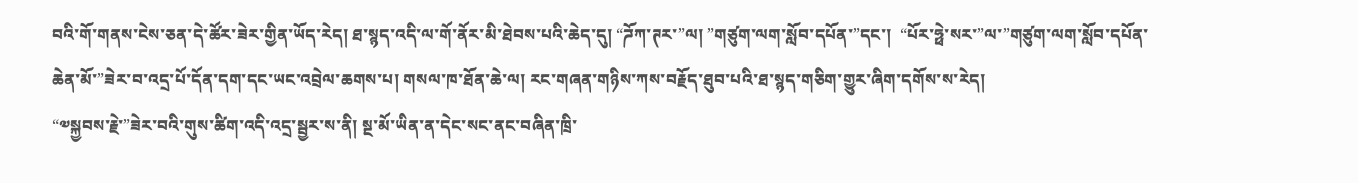བའི་གོ་གནས་ངེས་ཅན་དེ་ཚོར་ཟེར་གྱིན་ཡོད་རེད། ཐ་སྙད་འདི་ལ་གོ་ནོར་མི་ཐེབས་པའི་ཆེད་དུ། “ཌོཀ་ཊར་”ལ། ”གཙུག་ལག་སློབ་དཔོན་”དང་།  “པོར་ཧྥེ་སར་”ལ་”གཙུག་ལག་སློབ་དཔོན་ཆེན་མོ་”ཟེར་བ་འདྲ་པོ་དོན་དག་དང་ཡང་འབྲེལ་ཆགས་པ། གསལ་ཁ་ཐོན་ཆེ་ལ། རང་གཞན་གཉིས་ཀས་བརྗོད་ཐུབ་པའི་ཐ་སྙད་གཅིག་གྱུར་ཞིག་དགོས་ས་རེད།
“༧སྐྱབས་རྗེ་”ཟེར་བའི་གུས་ཚིག་འདི་འདྲ་སྦྱར་ས་ནི། སྔ་མོ་ཡིན་ན་དེང་སང་ནང་བཞིན་ཁྲི་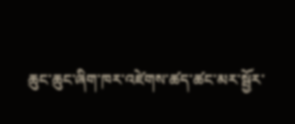ཆུང་ཆུང་ཞིག་ཁར་འཛེགས་ཚད་ཚང་མར་སྦྱོར་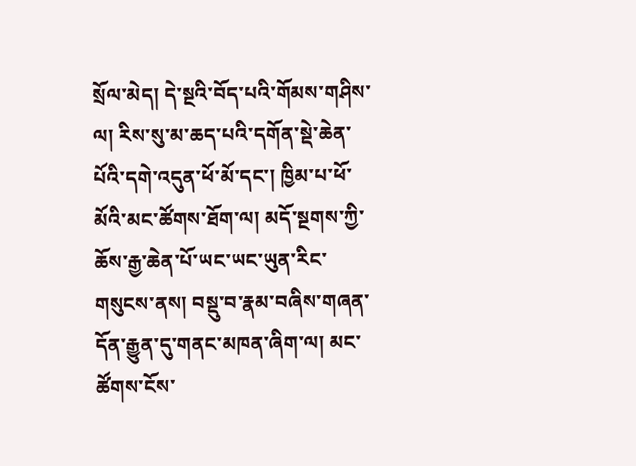སྲོལ་མེད། དེ་སྔའི་བོད་པའི་གོམས་གཤིས་ལ། རིས་སུ་མ་ཆད་པའི་དགོན་སྡེ་ཆེན་པོའི་དགེ་འདུན་ཕོ་མོ་དང་། ཁྱིམ་པ་ཕོ་མོའི་མང་ཚོགས་ཐོག་ལ། མདོ་སྔགས་ཀྱི་ཆོས་རྒྱ་ཆེན་པོ་ཡང་ཡང་ཡུན་རིང་གསུངས་ནས། བསྡུ་བ་རྣམ་བཞིས་གཞན་དོན་རྒྱུན་དུ་གནང་མཁན་ཞིག་ལ། མང་ཚོགས་ངོས་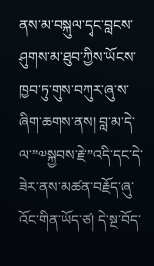ནས་མ་བསྐུལ་དྭང་བླངས་ཤུགས་མ་ཐུབ་ཀྱིས་ཡོངས་ཁྱབ་ཏུ་གུས་བཀུར་ཞུ་ས་ཞིག་ཆགས་ནས། བླ་མ་དེ་ལ་”༧སྐྱབས་རྗེ་”འདི་དང་དེ་ཟེར་ནས་མཚན་བརྗོད་ཞུ་འོང་གིན་ཡོད་ཙ། དེ་སྔ་བོད་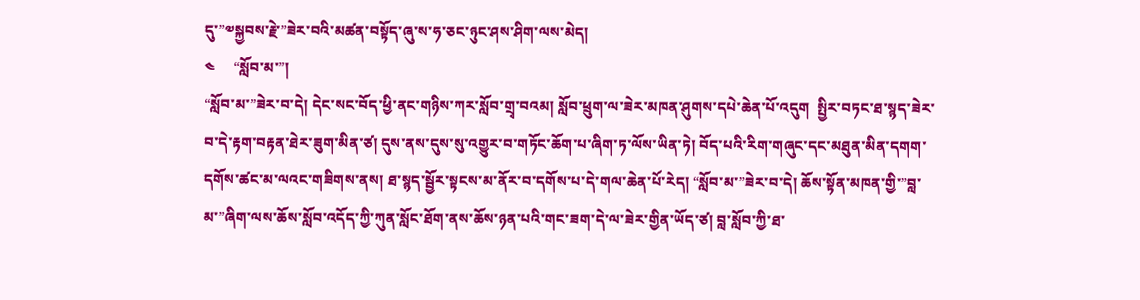དུ་”༧སྐྱབས་རྗེ་”ཟེར་བའི་མཚན་བསྟོད་ཞུ་ས་ཧ་ཅང་ཉུང་ཤས་ཤིག་ལས་མེད།
༤     “སློབ་མ་”།
“སློབ་མ་”ཟེར་བ་དེ། དེང་སང་བོད་ཕྱི་ནང་གཉིས་ཀར་སློབ་གྲྭ་བའམ། སློབ་ཕྲུག་ལ་ཟེར་མཁན་ཤུགས་དཔེ་ཆེན་པོ་འདུག  སྤྱིར་བཏང་ཐ་སྙད་ཟེར་བ་དེ་རྟག་བརྟན་ཐེར་ཟུག་མིན་ཙ། དུས་ནས་དུས་སུ་འགྱུར་བ་གཏོང་ཆོག་པ་ཞིག་ཏ་ལོས་ཡིན་ཏེ། བོད་པའི་རིག་གཞུང་དང་མཐུན་མིན་དགག་དགོས་ཚང་མ་ལའང་གཟིགས་ནས། ཐ་སྙད་སྦྱོར་སྟངས་མ་ནོར་བ་དགོས་པ་དེ་གལ་ཆེན་པོ་རེད། “སློབ་མ་”ཟེར་བ་དེ། ཆོས་སྟོན་མཁན་གྱི་”བླ་མ་”ཞིག་ལས་ཆོས་སློབ་འདོད་ཀྱི་ཀུན་སློང་ཐོག་ནས་ཆོས་ཉན་པའི་གང་ཟག་དེ་ལ་ཟེར་གྱིན་ཡོད་ཙ། བླ་སློབ་ཀྱི་ཐ་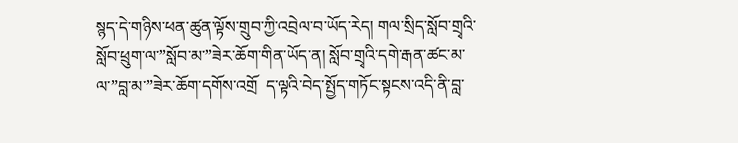སྙད་དེ་གཉིས་ཕན་ཚུན་ལྟོས་གྲུབ་ཀྱི་འབྲེལ་བ་ཡོད་རེད། གལ་སྲིད་སློབ་གྲྭའི་སློབ་ཕྲུག་ལ་”སློབ་མ་”ཟེར་ཆོག་གིན་ཡོད་ན། སློབ་གྲྭའི་དགེ་རྒན་ཚང་མ་ལ་”བླ་མ་”ཟེར་ཆོག་དགོས་འགྲོ  ད་ལྟའི་བེད་སྤྱོད་གཏོང་སྟངས་འདི་ནི་བླ་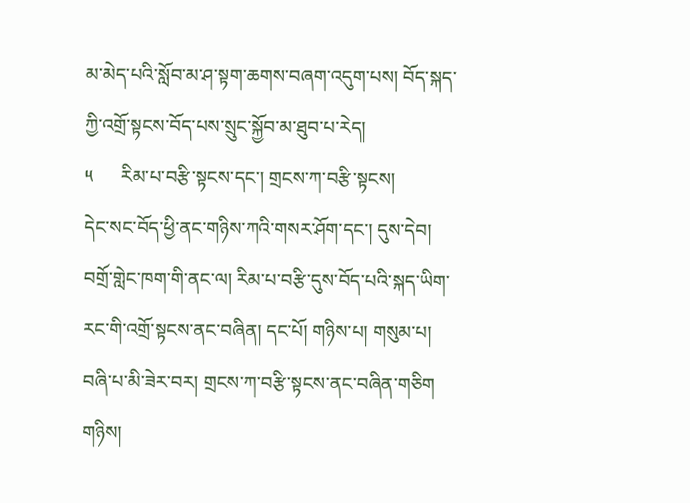མ་མེད་པའི་སློབ་མ་ཤ་སྟག་ཆགས་བཞག་འདུག་པས། བོད་སྐད་ཀྱི་འགྲོ་སྟངས་བོད་པས་སྲུང་སྐྱོབ་མ་ཐུབ་པ་རེད།
༥      རིམ་པ་བརྩི་སྟངས་དང་། གྲངས་ཀ་བརྩི་སྟངས།
དེང་སང་བོད་ཕྱི་ནང་གཉིས་ཀའི་གསར་ཤོག་དང་། དུས་དེབ། བགྲོ་གླེང་ཁག་གི་ནང་ལ། རིམ་པ་བརྩི་དུས་བོད་པའི་སྐད་ཡིག་རང་གི་འགྲོ་སྟངས་ནང་བཞིན། དང་པོ། གཉིས་པ། གསུམ་པ། བཞི་པ་མི་ཟེར་བར། གྲངས་ཀ་བརྩི་སྟངས་ནང་བཞིན་གཅིག  གཉིས།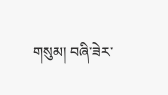གསུམ། བཞི་ཟེར་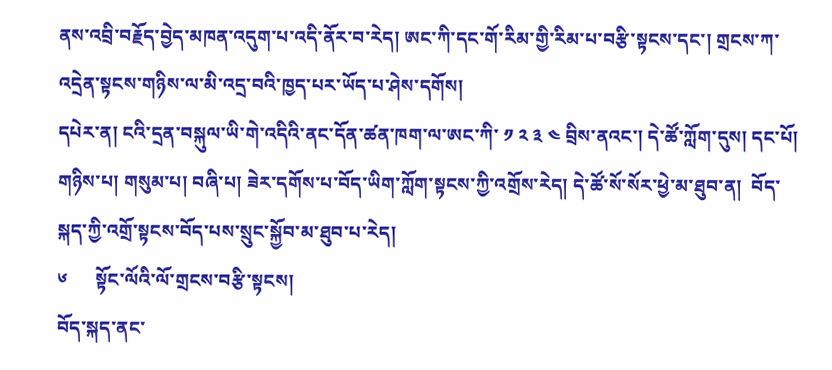ནས་འབྲི་བརྗོད་བྱེད་མཁན་འདུག་པ་འདི་ནོར་བ་རེད། ཨང་ཀི་དང་གོ་རིམ་གྱི་རིམ་པ་བརྩི་སྟངས་དང་། གྲངས་ཀ་འདྲེན་སྟངས་གཉིས་ལ་མི་འདྲ་བའི་ཁྱད་པར་ཡོད་པ་ཤེས་དགོས།
དཔེར་ན། ངའི་དྲན་བསྐུལ་ཡི་གེ་འདིའི་ནང་དོན་ཚན་ཁག་ལ་ཨང་ཀི་ ༡ ༢ ༣ ༤ བྲིས་ནའང་། དེ་ཚོ་ཀློག་དུས། དང་པོ། གཉིས་པ། གསུམ་པ། བཞི་པ། ཟེར་དགོས་པ་བོད་ཡིག་ཀློག་སྟངས་ཀྱི་འགྲོས་རེད། དེ་ཚོ་སོ་སོར་ཕྱེ་མ་ཐུབ་ན།  བོད་སྐད་ཀྱི་འགྲོ་སྟངས་བོད་པས་སྲུང་སྐྱོབ་མ་ཐུབ་པ་རེད།
༦      སྟོང་ལོའི་ལོ་གྲངས་བརྩི་སྟངས།
བོད་སྐད་ནང་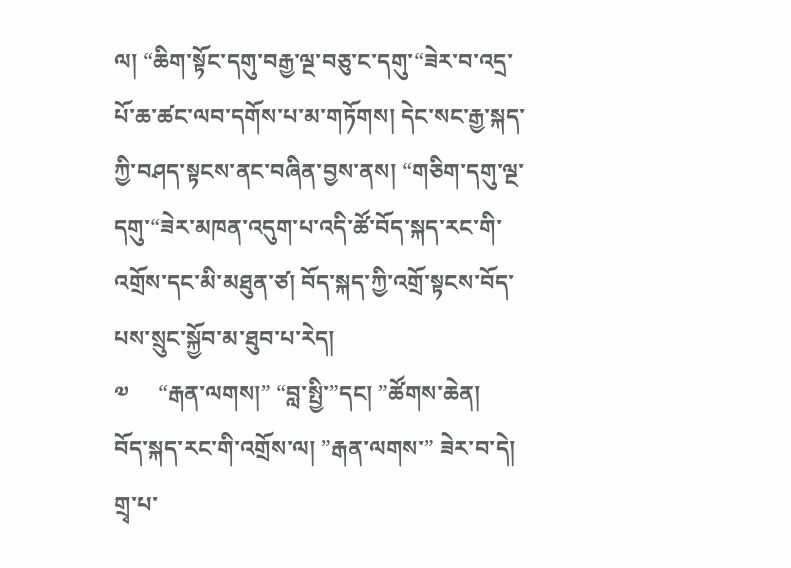ལ། “ཆིག་སྟོང་དགུ་བརྒྱ་ལྔ་བཅུ་ང་དགུ་“ཟེར་བ་འདྲ་པོ་ཆ་ཚང་ལབ་དགོས་པ་མ་གཏོགས། དེང་སང་རྒྱ་སྐད་ཀྱི་བཤད་སྟངས་ནང་བཞིན་བྱས་ནས། “གཅིག་དགུ་ལྔ་དགུ་“ཟེར་མཁན་འདུག་པ་འདི་ཚོ་བོད་སྐད་རང་གི་འགྲོས་དང་མི་མཐུན་ཙ། བོད་སྐད་ཀྱི་འགྲོ་སྟངས་བོད་པས་སྲུང་སྐྱོབ་མ་ཐུབ་པ་རེད།
༧     “རྒན་ལགས།” “བླ་སྤྱི་”དང། ”ཚོགས་ཆེན།
བོད་སྐད་རང་གི་འགྲོས་ལ། ”རྒན་ལགས་” ཟེར་བ་དེ། གྲྭ་པ་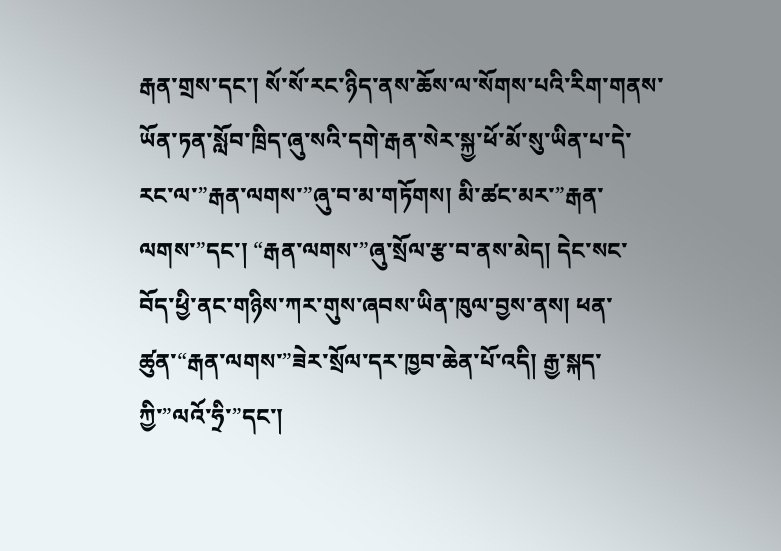རྒན་གྲས་དང་། སོ་སོ་རང་ཉིད་ནས་ཆོས་ལ་སོགས་པའི་རིག་གནས་ཡོན་ཏན་སློབ་ཁྲིད་ཞུ་སའི་དགེ་རྒན་སེར་སྐྱ་ཕོ་མོ་སུ་ཡིན་པ་དེ་རང་ལ་”རྒན་ལགས་”ཞུ་བ་མ་གཏོགས། མི་ཚང་མར་”རྒན་ལགས་”དང་། “རྒན་ལགས་”ཞུ་སྲོལ་རྩ་བ་ནས་མེད། དེང་སང་བོད་ཕྱི་ནང་གཉིས་ཀར་གུས་ཞབས་ཡིན་ཁུལ་བྱས་ནས། ཕན་ཚུན་“རྒན་ལགས་”ཟེར་སྲོལ་དར་ཁྱབ་ཆེན་པོ་འདི། རྒྱ་སྐད་ཀྱི་”ལའོ་ཧྲི་”དང་།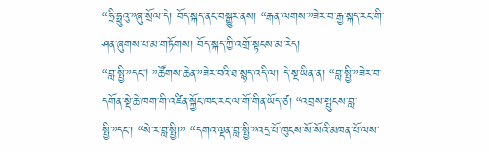“ཧྲི་ཧྥུའུ་”ཞུ་སྲོལ་དེ། བོད་སྐད་ནང་བསྒྱུར་ནས། “རྒན་ལགས་”ཟེར་བ་རྒྱ་སྐད་རང་གི་ཤན་ཞུགས་པ་མ་གཏོགས། བོད་སྐད་ཀྱི་འགྲོ་སྟངས་མ་རེད།
“བླ་སྤྱི་”དང། ”ཚོགས་ཆེན་”ཟེར་བའི་ཐ་སྙད་འདི་ལ། དེ་སྔ་ཡིན་ན། “བླ་སྤྱི་”ཟེར་བ་དགོན་སྡེ་ཆེ་ཁག་གི་འཛིན་སྐྱོང་ཁང་རང་ལ་གོ་གིན་ཡོད་ཙ། “འབྲས་སྤུངས་བླ་སྤྱི་”དང་། “སེ་ར་བླ་སྤྱི།” “དགའ་ལྡན་བླ་སྤྱི་”འདྲ་པོ་ཁུངས་སོ་སོའི་མཁན་པོ་ལས་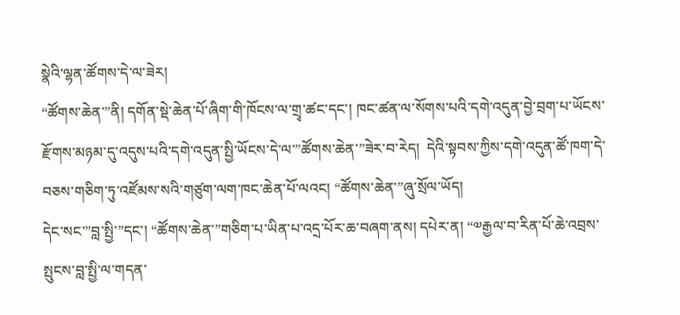སྣེའི་ལྷན་ཚོགས་དེ་ལ་ཟེར།
“ཚོགས་ཆེན་”ནི། དགོན་སྡེ་ཆེན་པོ་ཞིག་གི་ཁོངས་ལ་གྲྭ་ཚང་དང་། ཁང་ཚན་ལ་སོགས་པའི་དགེ་འདུན་བྱེ་བྲག་པ་ཡོངས་རྫོགས་མཉམ་དུ་འདུས་པའི་དགེ་འདུན་སྤྱི་ཡོངས་དེ་ལ་”ཚོགས་ཆེན་”ཟེར་བ་རེད།  དེའི་སྟབས་ཀྱིས་དགེ་འདུན་ཚོ་ཁག་དེ་བཅས་གཅིག་ཏུ་འཛོམས་སའི་གཙུག་ལག་ཁང་ཆེན་པོ་ལའང། “ཚོགས་ཆེན་”ཞུ་སྲོལ་ཡོད།
དེང་སང་”བླ་སྤྱི་”དང་། “ཚོགས་ཆེན་”གཅིག་པ་ཡིན་པ་འདྲ་པོར་ཆ་བཞག་ནས། དཔེར་ན། “༧རྒྱལ་བ་རིན་པོ་ཆེ་འབྲས་སྤུངས་བླ་སྤྱི་ལ་གདན་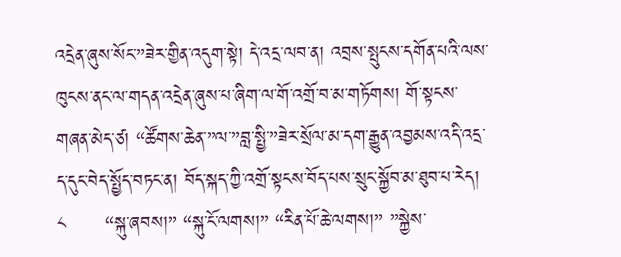འདྲེན་ཞུས་སོང་”ཟེར་གྱིན་འདུག་སྟེ། དེ་འདྲ་ལབ་ན། འབྲས་སྤུངས་དགོན་པའི་ལས་ཁུངས་ནང་ལ་གདན་འདྲེན་ཞུས་པ་ཞིག་ལ་གོ་འགྲོ་བ་མ་གཏོགས། གོ་སྟངས་གཞན་མེད་ཙ། “ཚོགས་ཆེན་”ལ་”བླ་སྤྱི་”ཟེར་སྲོལ་མ་དག་རྒྱུན་འབྱམས་འདི་འདྲ་ད་དུང་བེད་སྤྱོད་བཏང་ན། བོད་སྐད་ཀྱི་འགྲོ་སྟངས་བོད་པས་སྲུང་སྐྱོབ་མ་ཐུབ་པ་རེད།
༨      “སྐུ་ཞབས།” “སྐུ་ངོ་ལགས།” “རིན་པོ་ཆེ་ལགས།” ”སྐྱེས་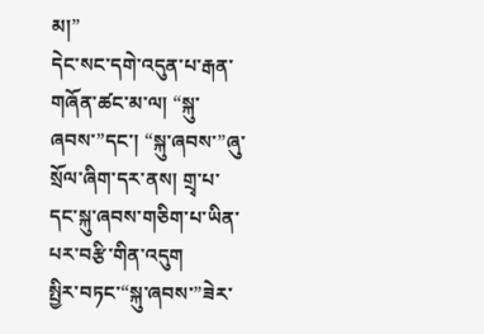མ།”
དེང་སང་དགེ་འདུན་པ་རྒན་གཞོན་ཚང་མ་ལ། “སྐུ་ཞབས་”དང་། “སྐུ་ཞབས་”ཞུ་སྲོལ་ཞིག་དར་ནས། གྲྭ་པ་དང་སྐུ་ཞབས་གཅིག་པ་ཡིན་པར་བརྩི་གིན་འདུག
སྤྱིར་བཏང་“སྐུ་ཞབས་”ཟེར་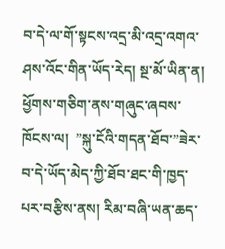བ་དེ་ལ་གོ་སྟངས་འདྲ་མི་འདྲ་འགའ་ཤས་འོང་གིན་ཡོད་རེད། སྔ་མོ་ཡིན་ན། ཕྱོགས་གཅིག་ནས་གཞུང་ཞབས་ཁོངས་ལ།  ”སྐུ་ངོའི་གདན་ཐོབ་”ཟེར་བ་དེ་ཡོད་མེད་ཀྱི་ཐོབ་ཐང་གི་ཁྱད་པར་བརྩིས་ནས། རིམ་བཞི་ཡན་ཆད་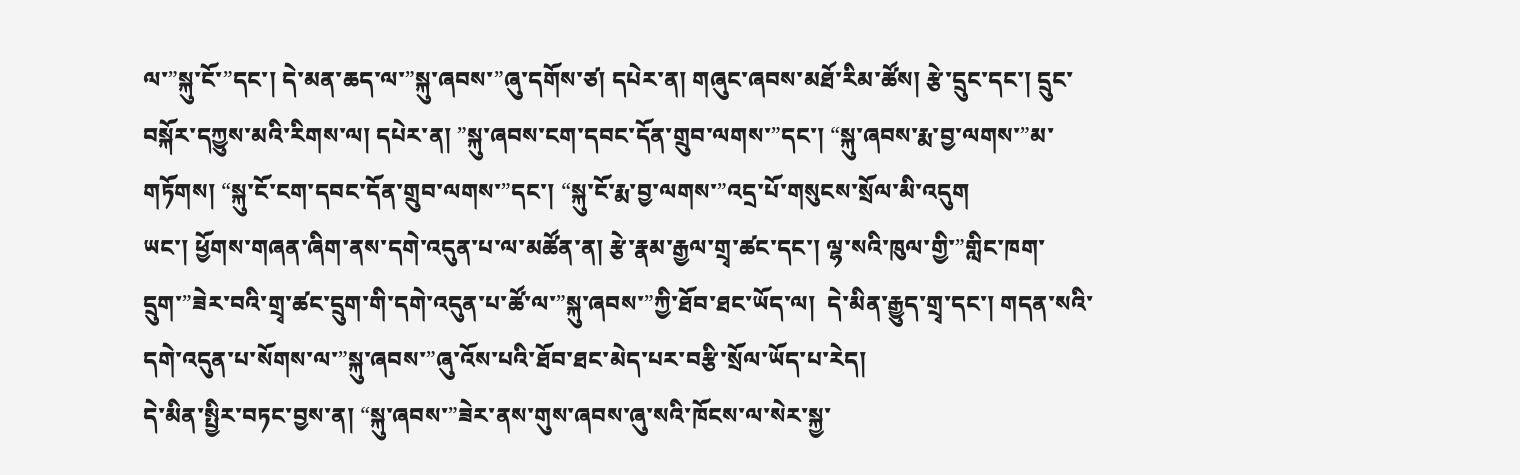ལ་”སྐུ་ངོ་”དང་། དེ་མན་ཆད་ལ་”སྐུ་ཞབས་”ཞུ་དགོས་ཙ། དཔེར་ན། གཞུང་ཞབས་མཐོ་རིམ་ཚོས། རྩེ་དྲུང་དང་། དྲུང་བསྐོར་དཀྱུས་མའི་རིགས་ལ། དཔེར་ན། ”སྐུ་ཞབས་ངག་དབང་དོན་གྲུབ་ལགས་”དང་། “སྐུ་ཞབས་རྨ་བྱ་ལགས་”མ་གཏོགས། “སྐུ་ངོ་ངག་དབང་དོན་གྲུབ་ལགས་”དང་། “སྐུ་ངོ་རྨ་བྱ་ལགས་”འདྲ་པོ་གསུངས་སྲོལ་མི་འདུག
ཡང་། ཕྱོགས་གཞན་ཞིག་ནས་དགེ་འདུན་པ་ལ་མཚོན་ན། རྩེ་རྣམ་རྒྱལ་གྲྭ་ཚང་དང་། ལྷ་སའི་ཁུལ་གྱི་”གླིང་ཁག་དྲུག་”ཟེར་བའི་གྲྭ་ཚང་དྲུག་གི་དགེ་འདུན་པ་ཚོ་ལ་”སྐུ་ཞབས་”ཀྱི་ཐོབ་ཐང་ཡོད་ལ།  དེ་མིན་རྒྱུད་གྲྭ་དང་། གདན་སའི་དགེ་འདུན་པ་སོགས་ལ་”སྐུ་ཞབས་”ཞུ་འོས་པའི་ཐོབ་ཐང་མེད་པར་བརྩི་སྲོལ་ཡོད་པ་རེད།
དེ་མིན་སྤྱིར་བཏང་བྱས་ན། “སྐུ་ཞབས་”ཟེར་ནས་གུས་ཞབས་ཞུ་སའི་ཁོངས་ལ་སེར་སྐྱ་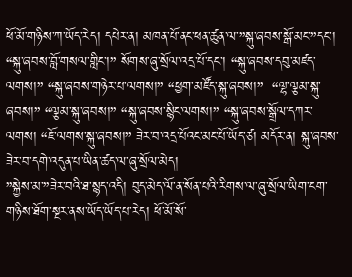ཕོ་མོ་གཉིས་ཀ་ཡོད་རེད། དཔེར་ན། མཁན་པོ་ནང་ཕན་ཚུན་ལ་”སྐུ་ཞབས་སྒོ་མང་”དང་། “སྐུ་ཞབས་བློ་གསལ་གླིང་།” སོགས་ཞུ་སྲོལ་འདྲ་པོ་དང་། “སྐུ་ཞབས་དབུ་མཛད་ལགས།” “སྐུ་ཞབས་གཉེར་པ་ལགས།” “ཕྱག་མཛོད་སྐུ་ཞབས།”  “ལྷ་ལྕམ་སྐུ་ཞབས།” “ལྕམ་སྐུ་ཞབས།” “སྐུ་ཞབས་སྙིང་ལགས།” “སྐུ་ཞབས་སྒྲོལ་དཀར་ལགས། “ཇོ་ལགས་སྐུ་ཞབས།” ཟེར་བ་འདྲ་པོའང་མང་པོ་ཡོད་ཙ། མདོར་ན། སྐུ་ཞབས་ཟེར་བ་དགེ་འདུན་པ་ཡིན་ཚད་ལ་ཞུ་སྲོལ་མེད།
”སྐྱེས་མ་”ཟེར་བའི་ཐ་སྙད་འདི། བུད་མེད་ལོ་ན་སོན་པའི་རིགས་ལ་ཞུ་སྲོལ་ཡིག་ངག་གཉིས་ཐོག་སྔར་ནས་ཡོད་ཡོད་པ་རེད། ཕོ་མོ་སོ་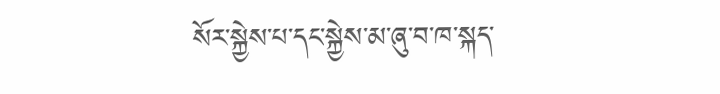སོར་སྐྱེས་པ་དང་སྐྱེས་མ་ཞུ་བ་ཁ་སྐད་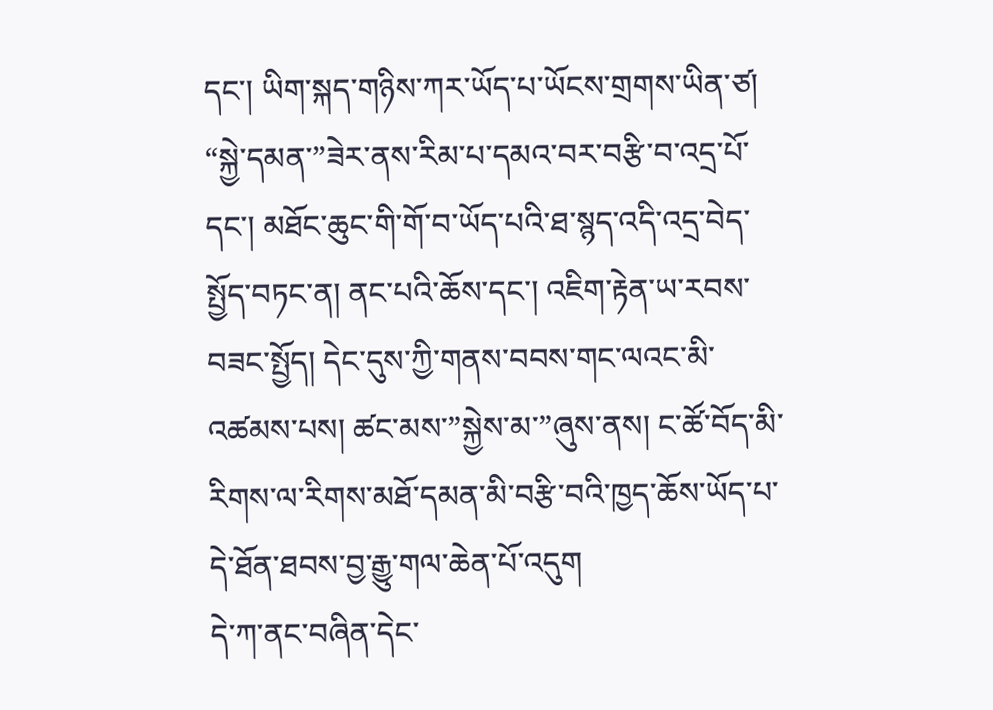དང་། ཡིག་སྐད་གཉིས་ཀར་ཡོད་པ་ཡོངས་གྲགས་ཡིན་ཙ། “སྐྱེ་དམན་”ཟེར་ནས་རིམ་པ་དམའ་བར་བརྩི་བ་འདྲ་པོ་དང་། མཐོང་ཆུང་གི་གོ་བ་ཡོད་པའི་ཐ་སྙད་འདི་འདྲ་བེད་སྤྱོད་བཏང་ན། ནང་པའི་ཆོས་དང་། འཇིག་རྟེན་ཡ་རབས་བཟང་སྤྱོད། དེང་དུས་ཀྱི་གནས་བབས་གང་ལའང་མི་འཚམས་པས། ཚང་མས་”སྐྱེས་མ་”ཞུས་ནས། ང་ཚོ་བོད་མི་རིགས་ལ་རིགས་མཐོ་དམན་མི་བརྩི་བའི་ཁྱད་ཆོས་ཡོད་པ་དེ་ཐོན་ཐབས་བྱ་རྒྱུ་གལ་ཆེན་པོ་འདུག
དེ་ཀ་ནང་བཞིན་དེང་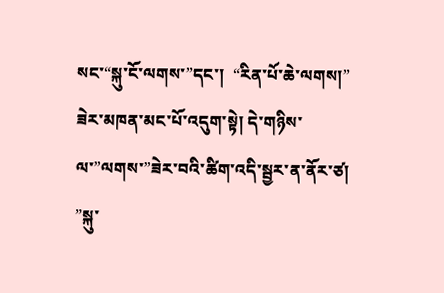སང་“སྐུ་ངོ་ལགས་”དང་།  “རིན་པོ་ཆེ་ལགས།” ཟེར་མཁན་མང་པོ་འདུག་སྟེ། དེ་གཉིས་ལ་”ལགས་”ཟེར་བའི་ཚིག་འདི་སྦྱར་ན་ནོར་ཙ། ”སྐུ་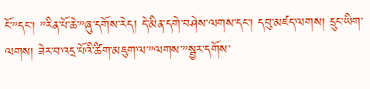ངོ་”དང་། ”རིན་པོ་ཆེ་”ཞུ་དགོས་རེད། དེ་མིན་དགེ་བཤེས་ལགས་དང་། དབུ་མཛད་ལགས། དྲུང་ཡིག་ལགས། ཟེར་བ་འདྲ་པོའི་ཚིག་མཇུག་ལ་”ལགས་”སྦྱར་དགོས་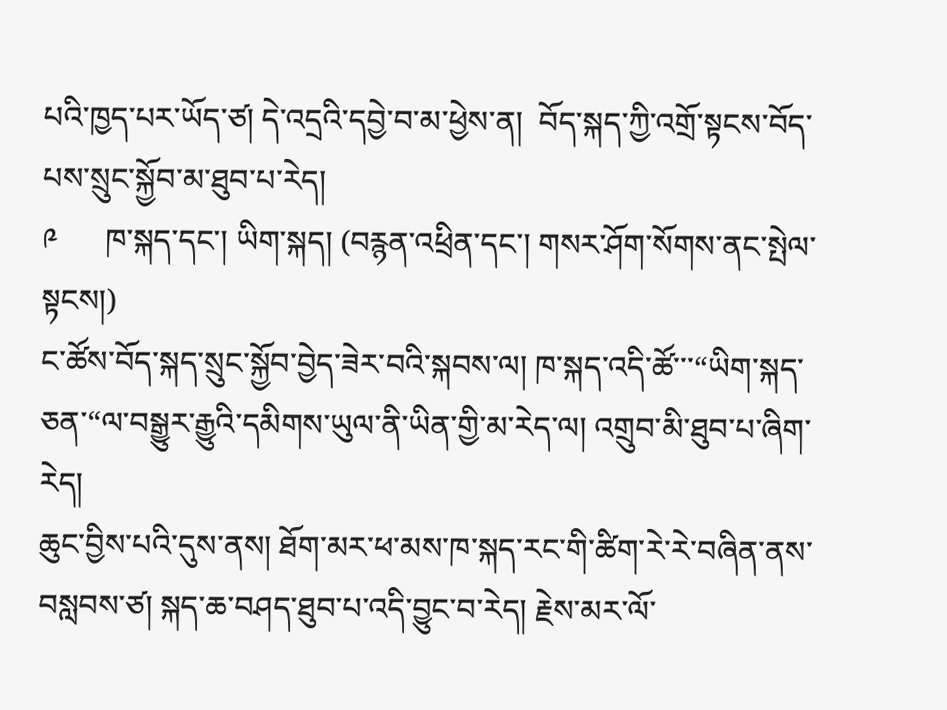པའི་ཁྱད་པར་ཡོད་ཙ། དེ་འདྲའི་དབྱེ་བ་མ་ཕྱེས་ན།  བོད་སྐད་ཀྱི་འགྲོ་སྟངས་བོད་པས་སྲུང་སྐྱོབ་མ་ཐུབ་པ་རེད།
༩      ཁ་སྐད་དང་། ཡིག་སྐད། (བརྙན་འཕྲིན་དང་། གསར་ཤོག་སོགས་ནང་སྤེལ་སྟངས།)
ང་ཚོས་བོད་སྐད་སྲུང་སྐྱོབ་བྱེད་ཟེར་བའི་སྐབས་ལ། ཁ་སྐད་འདི་ཚོ་་་“ཡིག་སྐད་ཅན་“ལ་བསྒྱུར་རྒྱུའི་དམིགས་ཡུལ་ནི་ཡིན་གྱི་མ་རེད་ལ། འགྲུབ་མི་ཐུབ་པ་ཞིག་རེད།
ཆུང་བྱིས་པའི་དུས་ནས། ཐོག་མར་ཕ་མས་ཁ་སྐད་རང་གི་ཚིག་རེ་རེ་བཞིན་ནས་བསླབས་ཙ། སྐད་ཆ་བཤད་ཐུབ་པ་འདི་བྱུང་བ་རེད། རྗེས་མར་ལོ་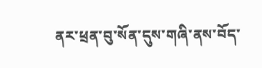ནར་ཕྲན་བུ་སོན་དུས་གཞི་ནས་བོད་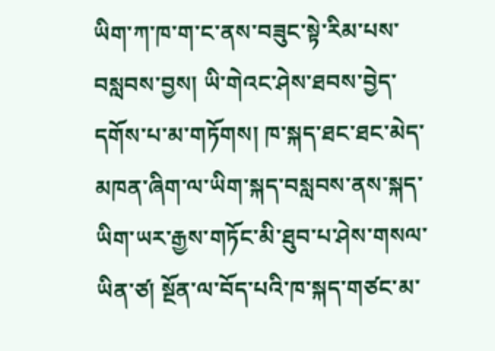ཡིག་ཀ་ཁ་ག་ང་ནས་བཟུང་སྟེ་རིམ་པས་བསླབས་བྱས། ཡི་གེའང་ཤེས་ཐབས་བྱེད་དགོས་པ་མ་གཏོགས། ཁ་སྐད་ཐང་ཐང་མེད་མཁན་ཞིག་ལ་ཡིག་སྐད་བསླབས་ནས་སྐད་ཡིག་ཡར་རྒྱས་གཏོང་མི་ཐུབ་པ་ཤེས་གསལ་ཡིན་ཙ། སྔོན་ལ་བོད་པའི་ཁ་སྐད་གཙང་མ་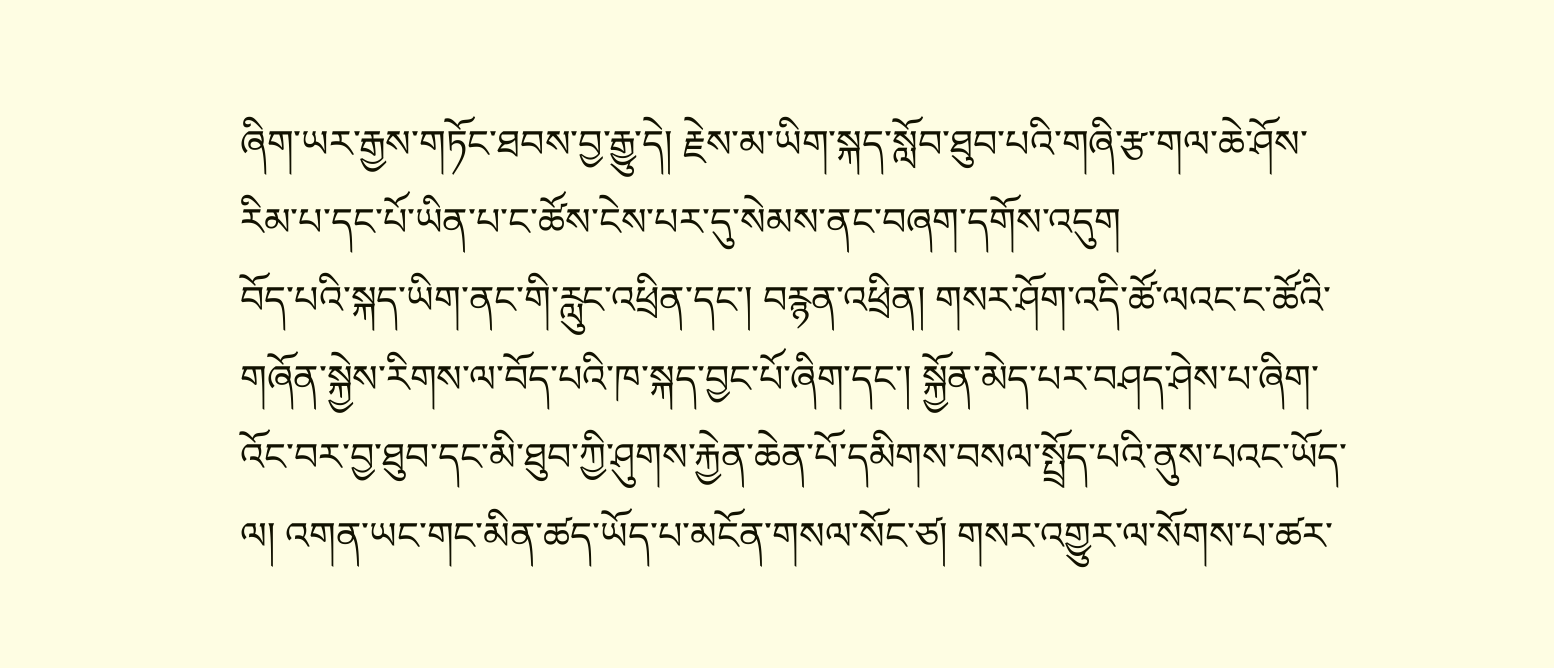ཞིག་ཡར་རྒྱས་གཏོང་ཐབས་བྱ་རྒྱུ་དེ། རྗེས་མ་ཡིག་སྐད་སློབ་ཐུབ་པའི་གཞི་རྩ་གལ་ཆེ་ཤོས་རིམ་པ་དང་པོ་ཡིན་པ་ང་ཚོས་ངེས་པར་དུ་སེམས་ནང་བཞག་དགོས་འདུག
བོད་པའི་སྐད་ཡིག་ནང་གི་རླུང་འཕྲིན་དང་། བརྙན་འཕྲིན། གསར་ཤོག་འདི་ཚོ་ལའང་ང་ཚོའི་གཞོན་སྐྱེས་རིགས་ལ་བོད་པའི་ཁ་སྐད་བྱང་པོ་ཞིག་དང་། སྐྱོན་མེད་པར་བཤད་ཤེས་པ་ཞིག་འོང་བར་བྱ་ཐུབ་དང་མི་ཐུབ་ཀྱི་ཤུགས་རྐྱེན་ཆེན་པོ་དམིགས་བསལ་སྤྲོད་པའི་ནུས་པའང་ཡོད་ལ། འགན་ཡང་གང་མིན་ཚད་ཡོད་པ་མངོན་གསལ་སོང་ཙ། གསར་འགྱུར་ལ་སོགས་པ་ཚར་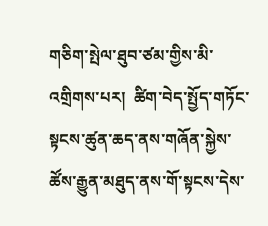གཅིག་སྤེལ་ཐུབ་ཙམ་གྱིས་མི་འགྲིགས་པར།  ཚིག་བེད་སྤྱོད་གཏོང་སྟངས་ཚུན་ཆད་ནས་གཞོན་སྐྱེས་ཚོས་རྒྱུན་མཐུད་ནས་གོ་སྟངས་དེས་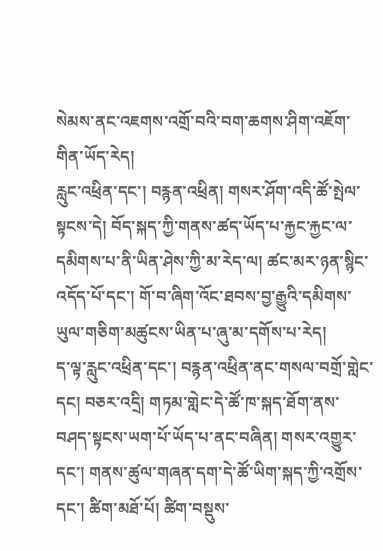སེམས་ནང་འཇགས་འགྲོ་བའི་བག་ཆགས་ཤིག་འཇོག་གིན་ཡོད་རེད།
རླུང་འཕྲིན་དང་། བརྙན་འཕྲིན། གསར་ཤོག་འདི་ཚོ་སྤེལ་སྟངས་དེ། བོད་སྐད་ཀྱི་གནས་ཚད་ཡོད་པ་རྐྱང་རྐྱང་ལ་དམིགས་པ་ནི་ཡིན་ཤེས་ཀྱི་མ་རེད་ལ། ཚང་མར་ཉན་སྙིང་འདོད་པོ་དང་། གོ་བ་ཞིག་འོང་ཐབས་བྱ་རྒྱུའི་དམིགས་ཡུལ་གཅིག་མཚུངས་ཡིན་པ་ཞུ་མ་དགོས་པ་རེད།
ད་ལྟ་རླུང་འཕྲིན་དང་། བརྙན་འཕྲིན་ནང་གསལ་བགྲོ་གླེང་དང། བཅར་འདྲི། གཏམ་གླེང་དེ་ཚོ་ཁ་སྐད་ཐོག་ནས་བཤད་སྟངས་ཡག་པོ་ཡོད་པ་ནང་བཞིན། གསར་འགྱུར་དང་། གནས་ཚུལ་གཞན་དག་དེ་ཚོ་ཡིག་སྐད་ཀྱི་འགྲོས་དང་། ཚིག་མཐོ་པོ། ཚིག་བསྡུས་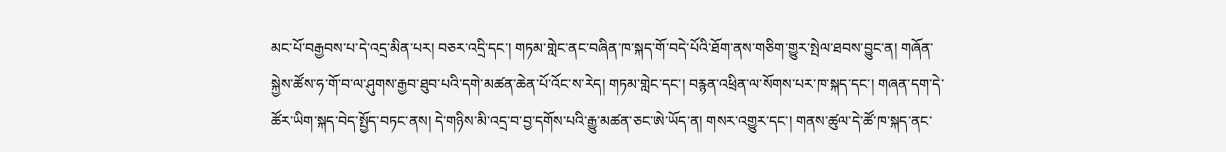མང་པོ་བརྒྱབས་པ་དེ་འདྲ་མིན་པར། བཅར་འདྲི་དང་། གཏམ་གླེང་ནང་བཞིན་ཁ་སྐད་གོ་བདེ་པོའི་ཐོག་ནས་གཅིག་གྱུར་སྤེལ་ཐབས་བྱུང་ན། གཞོན་སྐྱེས་ཚོས་ཧ་གོ་བ་ལ་ཤུགས་རྒྱབ་ཐུབ་པའི་དགེ་མཚན་ཆེན་པོ་འོང་ས་རེད། གཏམ་གླེང་དང་། བརྙན་འཕྲིན་ལ་སོགས་པར་ཁ་སྐད་དང་། གཞན་དག་དེ་ཚོར་ཡིག་སྐད་བེད་སྤྱོད་བཏང་ནས། དེ་གཉིས་མི་འདྲ་བ་བྱ་དགོས་པའི་རྒྱུ་མཚན་ཅང་ཨེ་ཡོད་ན། གསར་འགྱུར་དང་། གནས་ཚུལ་དེ་ཚོ་ཁ་སྐད་ནང་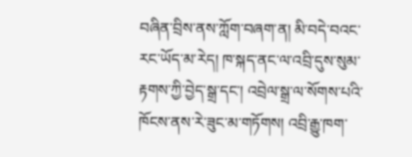བཞིན་བྲིས་ནས་ཀློག་བཞག་ན། མི་བདེ་བའང་རང་ཡོད་མ་རེད། ཁ་སྐད་ནང་ལ་འབྲི་དུས་སུམ་རྟགས་ཀྱི་བྱེད་སྒྲ་དང་། འབྲེལ་སྒྲ་ལ་སོགས་པའི་ཁོངས་ནས་རེ་ཟུང་མ་གཏོགས། འབྲི་རྒྱུ་ཁག་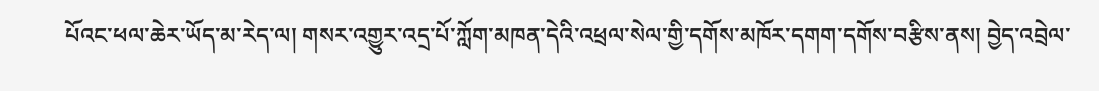པོའང་ཕལ་ཆེར་ཡོད་མ་རེད་ལ། གསར་འགྱུར་འདྲ་པོ་ཀློག་མཁན་དེའི་འཕྲལ་སེལ་གྱི་དགོས་མཁོར་དགག་དགོས་བརྩིས་ནས། བྱེད་འབྲེལ་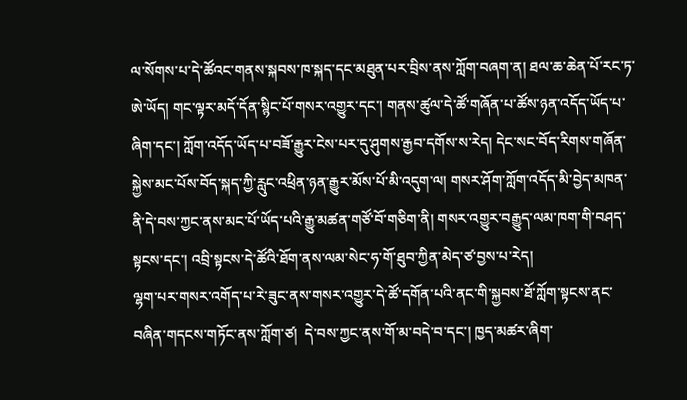ལ་སོགས་པ་དེ་ཚོའང་གནས་སྐབས་ཁ་སྐད་དང་མཐུན་པར་བྲིས་ནས་ཀློག་བཞག་ན། ཐལ་ཆ་ཆེན་པོ་རང་ཏ་ཨེ་ཡོད། གང་ལྟར་མདོ་དོན་སྙིང་པོ་གསར་འགྱུར་དང་། གནས་ཚུལ་དེ་ཚོ་གཞོན་པ་ཚོས་ཉན་འདོད་ཡོད་པ་ཞིག་དང་། ཀློག་འདོད་ཡོད་པ་བཟོ་རྒྱུར་ངེས་པར་དུ་ཤུགས་རྒྱབ་དགོས་ས་རེད། དེང་སང་བོད་རིགས་གཞོན་སྐྱེས་མང་པོས་བོད་སྐད་ཀྱི་རླུང་འཕྲིན་ཉན་རྒྱུར་མོས་པོ་མི་འདུག་ལ། གསར་ཤོག་ཀློག་འདོད་མི་བྱེད་མཁན་ནི་དེ་བས་ཀྱང་ནས་མང་པོ་ཡོད་པའི་རྒྱུ་མཚན་གཙོ་བོ་གཅིག་ནི། གསར་འགྱུར་བརྒྱུད་ལམ་ཁག་གི་བཤད་སྟངས་དང་། འབྲི་སྟངས་དེ་ཚོའི་ཐོག་ནས་ལམ་སེང་ཧ་གོ་ཐུབ་ཀྱིན་མེད་ཙ་བྱས་པ་རེད།
ལྷག་པར་གསར་འགོད་པ་རེ་ཟུང་ནས་གསར་འགྱུར་དེ་ཚོ་དགོན་པའི་ནང་གི་སྐྱབས་ཐོ་ཀློག་སྟངས་ནང་བཞིན་གདངས་གཏོང་ནས་ཀློག་ཙ།  དེ་བས་ཀྱང་ནས་གོ་མ་བདེ་བ་དང་། ཁྱད་མཚར་ཞིག་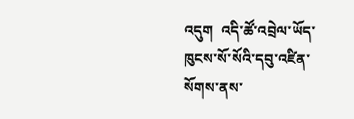འདུག  འདི་ཚོ་འབྲེལ་ཡོད་ཁུངས་སོ་སོའི་དབུ་འཛིན་སོགས་ནས་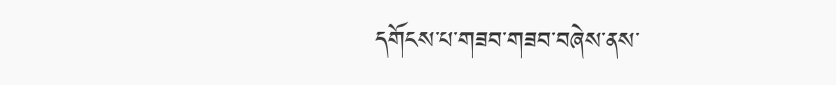དགོངས་པ་གཟབ་གཟབ་བཞེས་ནས་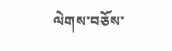ལེགས་བཅོས་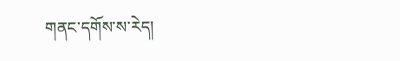གནང་དགོས་ས་རེད།